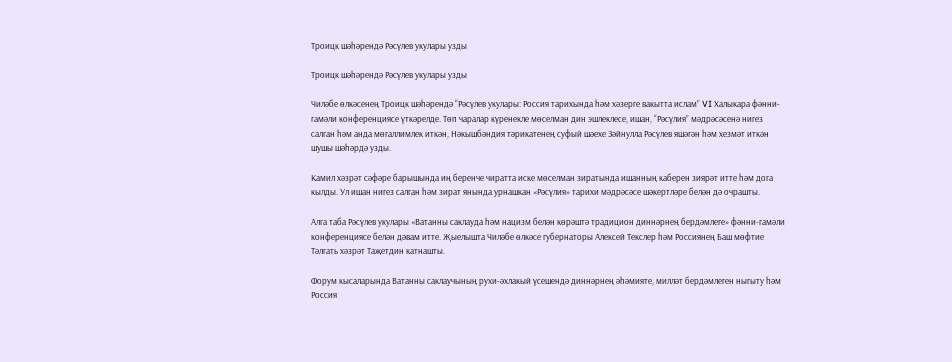Троицк шәһәрендә Рәсүлев укулары узды

Троицк шәһәрендә Рәсүлев укулары узды

Чиләбе өлкәсенең Троицк шәһәрендә “Рәсүлев укулары: Россия тарихында һәм хәзерге вакытта ислам” VI Халыкара фәнни-гамәли конференциясе үткәрелде. Төп чаралар күренекле мөселман дин эшлеклесе, ишан, “Рәсүлия” мәдрәсәсенә нигез салган һәм анда мөгаллимлек иткән, Нәкышбәндия тәрикатенең суфый шәехе Зәйнулла Рәсүлев яшәгән һәм хезмәт иткән шушы шәһәрдә узды.

Камил хәзрәт сәфәре барышында иң беренче чиратта иске мөселман зиратында ишанның каберен зиярәт итте һәм дога кылды. Ул ишан нигез салган һәм зират янында урнашкан «Рәсүлия» тарихи мәдрәсәсе шәкертләре белән дә очрашты.

Алга таба Рәсүлев укулары «Ватанны саклауда һәм нацизм белән көрәштә традицион диннәрнең бердәмлеге» фәнни-гамәли конференциясе белән дәвам итте. Җыелышта Чиләбе өлкәсе губернаторы Алексей Текслер һәм Россиянең Баш мөфтие Тәлгать хәзрәт Таҗетдин катнашты.

Форум кысаларында Ватанны саклаучының рухи-әхлакый үсешендә диннәрнең әһәмияте, милләт бердәмлеген ныгыту һәм Россия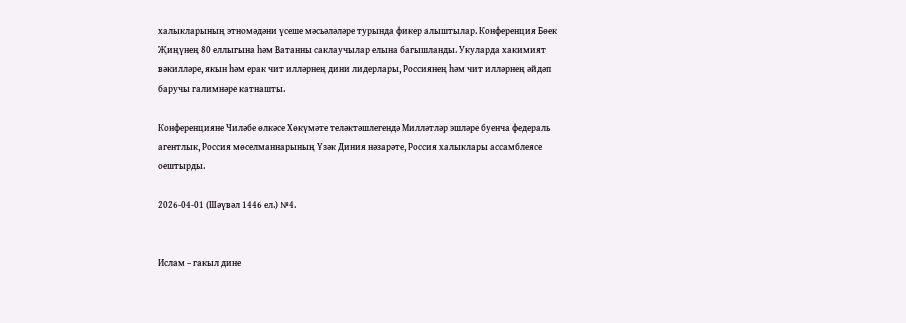халыкларының этномәдәни үсеше мәсьәләләре турында фикер алыштылар. Конференция Бөек Җиңүнең 80 еллыгына һәм Ватанны саклаучылар елына багышланды. Укуларда хакимият вәкилләре, якын һәм ерак чит илләрнең дини лидерлары, Россиянең һәм чит илләрнең әйдәп баручы галимнәре катнашты.

Конференцияне Чиләбе өлкәсе Хөкүмәте теләктәшлегендә Милләтләр эшләре буенча федераль агентлык, Россия мөселманнарының Үзәк Диния нәзарәте, Россия халыклары ассамблеясе оештырды.

2026-04-01 (Шәүвәл 1446 ел.) №4.


Ислам – гакыл дине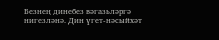Безнең динебез вәгазьләргә нигезләнә. Дин үгет-нәсыйхәт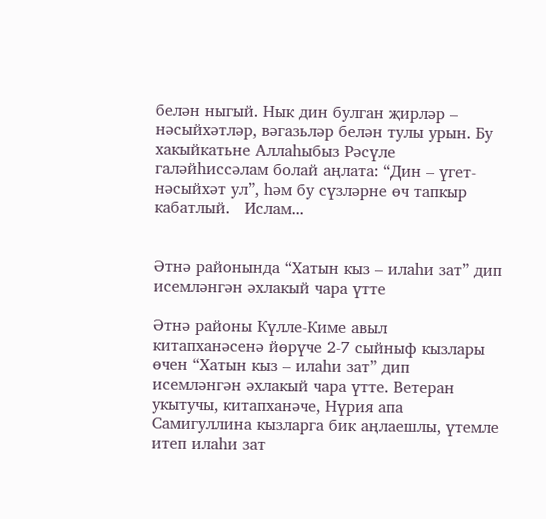белән ныгый. Нык дин булган җирләр – нәсыйхәтләр, вәгазьләр белән тулы урын. Бу хакыйкатьне Аллаһыбыз Рәсүле галәйһиссәлам болай аңлата: “Дин – үгет-нәсыйхәт ул”, һәм бу сүзләрне өч тапкыр кабатлый.   Ислам...


Әтнә районында “Хатын кыз – илаһи зат” дип исемләнгән әхлакый чара үтте

Әтнә районы Күлле-Киме авыл китапханәсенә йөрүче 2-7 сыйныф кызлары өчен “Хатын кыз – илаһи зат” дип исемләнгән әхлакый чара үтте. Ветеран укытучы, китапханәче, Нүрия апа Самигуллина кызларга бик аңлаешлы, үтемле итеп илаһи зат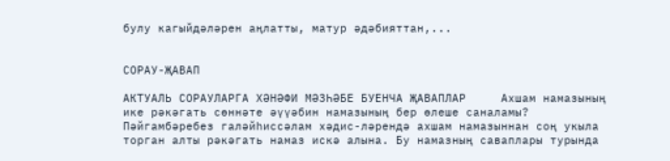булу кагыйдәләрен аңлатты, матур әдәбияттан,...


СОРАУ-ҖАВАП

АКТУАЛЬ СОРАУЛАРГА ХӘНӘФИ МӘЗҺӘБЕ БУЕНЧА ҖАВАПЛАР     Ахшам намазының ике рәкәгать сөннәте әүүәбин намазының бер өлеше саналамы? Пәйгамбәребез галәйһиссәлам хәдис-ләрендә ахшам намазыннан соң укыла торган алты рәкәгать намаз искә алына. Бу намазның саваплары турында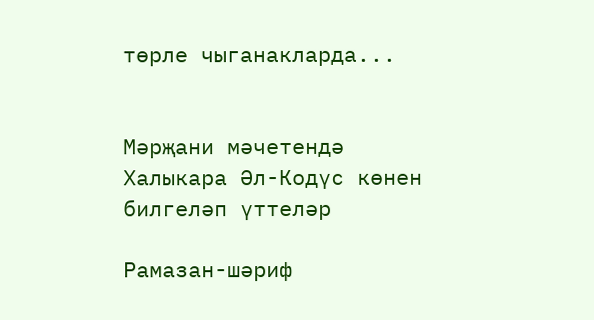төрле чыганакларда...


Мәрҗани мәчетендә Халыкара Әл-Кодүс көнен билгеләп үттеләр

Рамазан-шәриф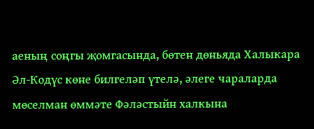аеның соңгы җомгасында, бөтен дөньяда Халыкара Әл-Кодүс көне билгеләп үтелә, әлеге чараларда мөселман өммәте Фәләстыйн халкына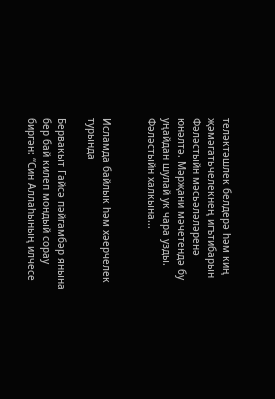теләктәшлек белдерә һәм киң җәмәгатьчелекнең игътибарын Фәләстыйн мәсьәләләренә юнәлтә. Мәрҗани мәчетендә бу уңайдан шулай ук чара узды. Фәләстыйн халкына...


Исламда байлык һәм хәерчелек турында

Бервакыт Гайсә пәйгамбәр янына бер бай килеп мондый сорау биргән: “Син Аллаһының илчесе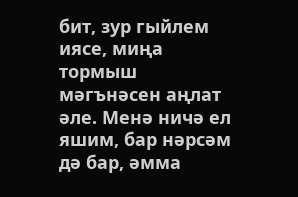бит, зур гыйлем иясе, миңа тормыш мәгънәсен аңлат әле. Менә ничә ел яшим, бар нәрсәм дә бар, әмма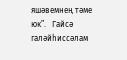яшәвемнең тәме юк”.   Гайсә галәйһиссәлам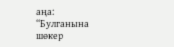аңа: “Булганына шөкер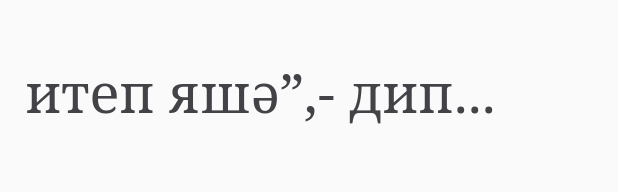итеп яшә”,- дип...